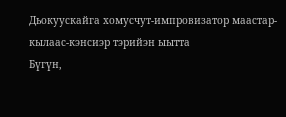Дьокуускайга хомусчут-импровизатор маастар-кылаас-кэнсиэр тэрийэн ыытта
Бүгүн,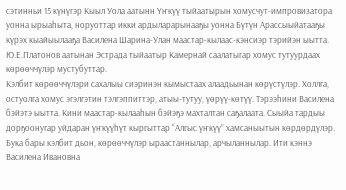сэтинньи 15 күнүгэр Кыыл Уола аатынн Үҥкүү тыйаатырын хомусчут-импровизатора уонна ырыаһыта, норуоттар икки ардыларарынааҕы уонна Бүтүн Арассыыйатааҕы күрэх кыайыылааҕа Василена Шарина-Улан маастар-кылаас-кэнсиэр тэрийэн ыытта. Ю.Е.Платонов аатынан Эстрада тыйаатыр Камернай саалатыгар хомус тутуурдаах көрөөччүлэр мустубуттар.
Кэлбит көрөөччүлэри сахалыы сиэринэн кымыстаах алаадьынан көрүстүлэр. Холлга, остуолга хомус эгэлгэтин тэлгэппиттэр, атыы-тутуу, үөрүү-көтүү. Тэрээһини Василена бэйэтэ ыытта. Кини маастар-кылааһын бэйэҕэ махталтан саҕалаата. Сыыйа тардыы дорҕоонугар уйдаран үҥкүүһүт кыргыттар “Алгыс үҥкүү” хамсаныытын көрдөрдүлэр. Бука бары кэлбит дьон, көрөөччүлэр ыраастаннылар, арчыланнылар. Ити кэннэ Василена Ивановна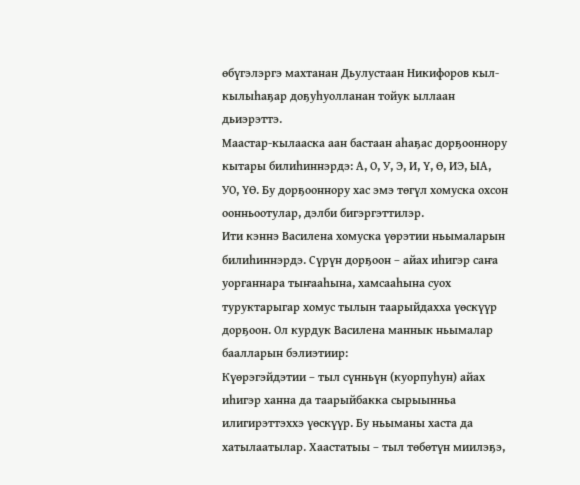өбүгэлэргэ махтанан Дьулустаан Никифоров кыл-кылыһаҕар доҕуһуолланан тойук ыллаан дьиэрэттэ.
Маастар-кылааска аан бастаан аһаҕас дорҕооннору кытары билиһиннэрдэ: А, О, У, Э, И, Ү, Ө, ИЭ, ЫА, УО, ҮӨ. Бу дорҕооннору хас эмэ төгүл хомуска охсон оонньоотулар, дэлби бигэргэттилэр.
Ити кэннэ Василена хомуска үөрэтии ньымаларын билиһиннэрдэ. Сүрүн дорҕоон – айах иһигэр саҥа уорганнара тыҥааһына, хамсааһына суох туруктарыгар хомус тылын таарыйдахха үөскүүр дорҕоон. Ол курдук Василена маннык ньымалар баалларын бэлиэтиир:
Күөрэгэйдэтии – тыл сүнньүн (куорпуһун) айах иһигэр ханна да таарыйбакка сырыынньа илигирэттэххэ үөскүүр. Бу ньыманы хаста да хатылаатылар. Хаастатыы – тыл төбөтүн миилэҕэ,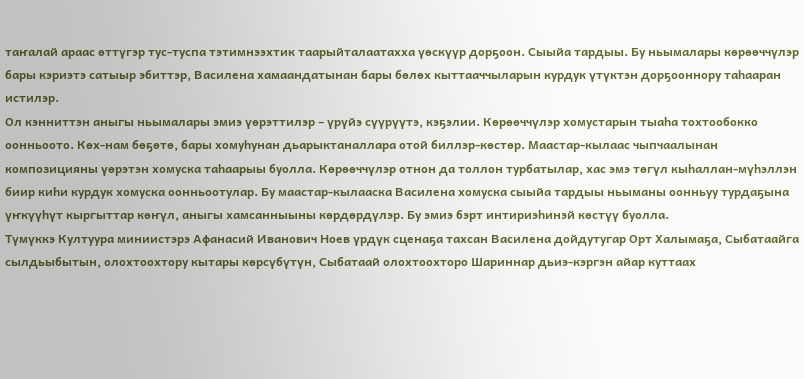таҥалай араас өттүгэр тус-туспа тэтимнээхтик таарыйталаатахха үөскүүр дорҕоон. Сыыйа тардыы. Бу ньымалары көрөөччүлэр бары кэриэтэ сатыыр эбиттэр, Василена хамаандатынан бары бөлөх кыттааччыларын курдук үтүктэн дорҕооннору таһааран истилэр.
Ол кэнниттэн аныгы ньымалары эмиэ үөрэттилэр – үрүйэ сүүрүүтэ, кэҕэлии. Көрөөччүлэр хомустарын тыаһа тохтообокко оонньоото. Көх-нам бөҕөтө, бары хомуһунан дьарыктаналлара отой биллэр-көстөр. Маастар-кылаас чыпчаалынан композицияны үөрэтэн хомуска таһаарыы буолла. Көрөөччүлэр отнон да толлон турбатылар, хас эмэ төгүл кыһаллан-мүһэллэн биир киһи курдук хомуска оонньоотулар. Бу маастар-кылааска Василена хомуска сыыйа тардыы ньыманы оонньуу турдаҕына үҥкүүһүт кыргыттар көҥүл, аныгы хамсанныыны көрдөрдүлэр. Бу эмиэ бэрт интириэһинэй көстүү буолла.
Түмүккэ Култуура миниистэрэ Афанасий Иванович Ноев үрдүк сценаҕа тахсан Василена дойдутугар Орт Халымаҕа, Сыбатаайга сылдьыбытын, олохтоохтору кытары көрсүбүтүн, Сыбатаай олохтоохторо Шариннар дьиэ-кэргэн айар куттаах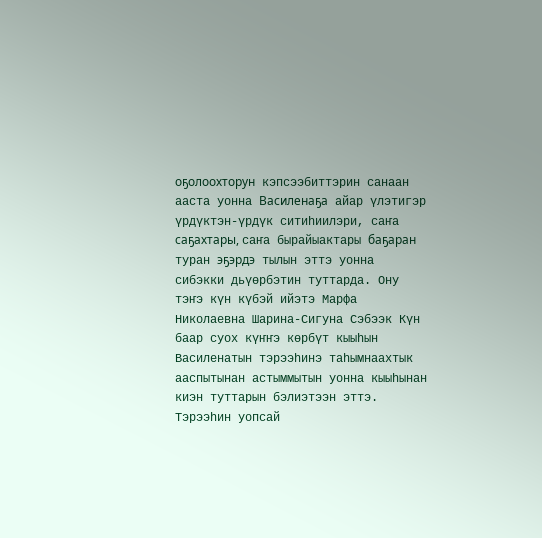оҕолоохторун кэпсээбиттэрин санаан ааста уонна Василенаҕа айар үлэтигэр үрдүктэн-үрдүк ситиһиилэри, саҥа саҕахтары, саҥа бырайыактары баҕаран туран эҕэрдэ тылын эттэ уонна сибэкки дьүөрбэтин туттарда. Ону тэҥэ күн күбэй ийэтэ Марфа Николаевна Шарина-Сигуна Сэбээк Күн баар суох күҥҥэ көрбүт кыыһын Василенатын тэрээһинэ таһымнаахтык ааспытынан астыммытын уонна кыыһынан киэн туттарын бэлиэтээн эттэ. Тэрээһин уопсай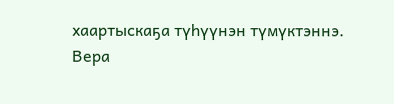хаартыскаҕа түһүүнэн түмүктэннэ.
Вера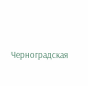Черноградская